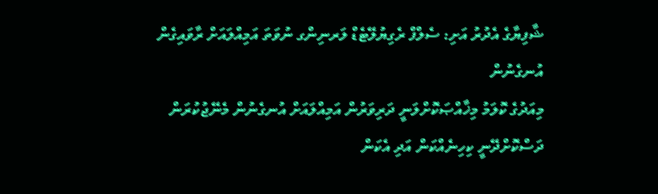ޝާފިޔާގެ އެދުރު އަށި: ސެލްފް ރެގިޔުލޭޓެޑް ލަރނިންގ ނުވަތަ އަމިއްލައަށް ރާވައިގެން އުނގެނުން
މިއަދުގެ ކޮލަމު މިޚާއްޞަކޮށްލަނީ ދަރިވަރުން އަމިއްލައަށް އުނގެނުން މެނޭޖުކުރަން ދަސްކޮށްދޭނީ ކިހިނެއްކަން އަދި އެކަން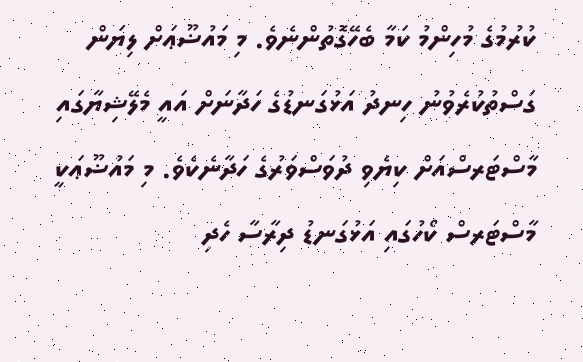ކުރުމުގެ މުހިންމު ކަމާ ބެހޭގޮތުންނެވެ. މި މައުޟޫޢަށް ލިޔަން ގަސްތުކުރެވުނު ހިނދު އަޅުގަނޑުގެ ހަދާނަށް އައީ މެލޭޝިޔާގައި މާސްޓަރސްއަށް ކިޔެވި ދުވަސްވަރުގެ ހަދާނެކެވެ. މި މައުޟޫޢަކީ މާސްޓަރސް ކޯހުގައި އަޅުގަނޑު ދިރާސާ ހެދި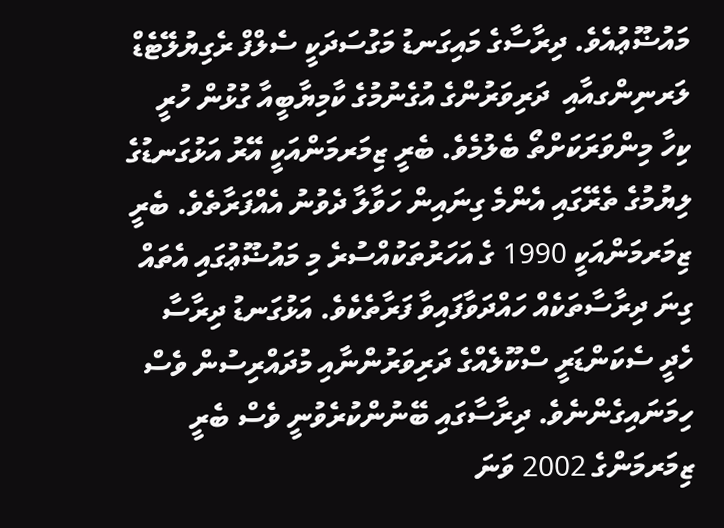މައުޟޫޢުއެވެ. ދިރާސާގެ މައިގަނޑު މަގުސަދަކީ ސެލްފް ރެގިޔުލޭޓެޑް ލަރނިންގއާއި  ދަރިވަރުންގެ އުގެނުމުގެ ކާމިޔާބީއާ ގުޅުން ހުރީ ކިހާ މިންވަރަކަށްތޯ ބެލުމެވެ. ބެރީ ޒިމަރމަންއަކީ އޭރު އަޅުގަނޑުގެ ލިޔުމުގެ ތެރޭގައި އެންމެ ގިނައިން ހަވާލާ ދެވުނު އެއްފަރާތެވެ. ބެރީ ޒިމަރމަންއަކީ 1990 ގެ އަހަރުތަކުއްސުރެ މި މައުޟޫޢުގައި އެތައް ގިނަ ދިރާސާތަކެއް ހައްދަވާފައިވާ ފަރާތެކެވެ. އަޅުގަނޑު ދިރާސާ ހެދީ ސެކަންޑަރީ ސްކޫލެއްގެ ދަރިވަރުންނާއި މުދައްރިސުން ވެސް ހިމަނައިގެންނެވެ. ދިރާސާގައި ބޭނުންކުރެވުނީ ވެސް ބެރީ ޒިމަރމަންގެ 2002 ވަނަ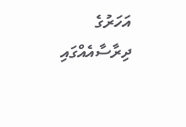އަހަރުގެ ދިރާސާއެއްގައި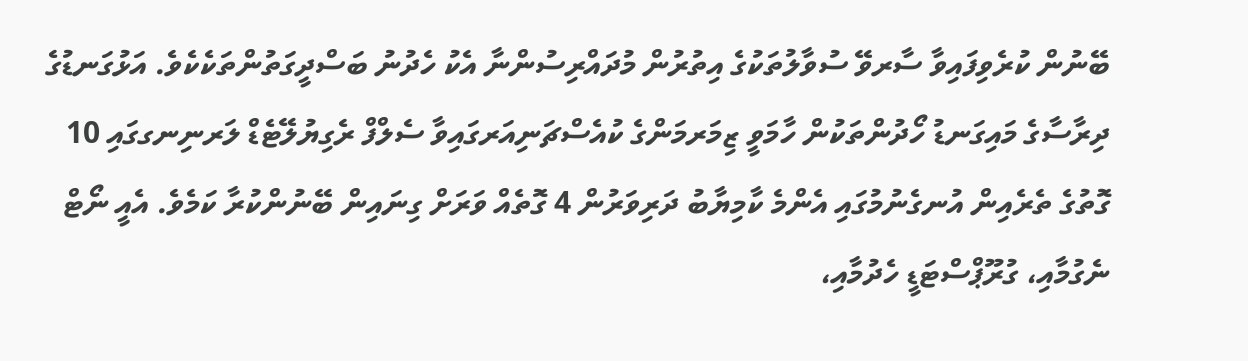ބޭނުން ކުރެވިފައިވާ ސާރވޭ ސުވާލުތަކުގެ އިތުރުން މުދައްރިސުންނާ އެކު ހެދުނު ބަސްދީގަތުންތަކެކެވެ. އަޅުގަނޑުގެ ދިރާސާގެ މައިގަނޑު ހޯދުންތަކުން ހާމަވީ ޒިމަރމަންގެ ކުއެސްޗަނިއަރގައިވާ ސެލްފް ރެގިޔުލޭޓެޑް ލަރނިނގގައި 10 ގޮތުގެ ތެރެއިން އުނގެނުމުގައި އެންމެ ކާމިޔާބު ދަރިވަރުން 4 ގޮތެއް ވަރަށް ގިނައިން ބޭނުންކުރާ ކަމެވެ. އެއީ ނޯޓް ނެގުމާއި، ގުރޫޕްސްޓަޑީ ހެދުމާއި،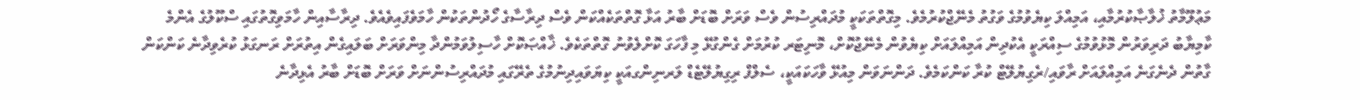މަޢުލޫމާތު ޚުލާޞާކުރުމާއި، އަމިއްލަ ކިޔެވުމުގެ ވަގުތު މެނޭޖްކުރުމެވެ. މިގޮތްތަކަކީ މުދައްރިސުން ވެސް ވަރަށް ބޮޑަށް ބާރު އަޅާ ގޮތްތަކެއްކަން ވެސް ދިރާސާގެ ހޯދުންތަކުން ހާމަވެފައިވެއެވެ. ދިރާސާއިން ހާމަވިގޮތުގައި ސްކޫލުގެ އެންމެ ކާމިޔާބު ދަރިވަރުން މޮޅުވުމުގެ ސިއްރަކީ އެކުދިން އަމިއްލައަށް ކިޔެވުން މެނޭޖުކޮށް، މޮނިޓަރ ކުރުމަށް ގެންގުޅޭ މި ފާހަގަ ކޮށްލެވުނު ގޮތްތަކެވެ. ޚާއްޞަކޮށް ހާސިލުވަމުންދާ މިންވަރަށް ބަލައިގެން އިތުރަށް ރަނގަޅު ކުރެވިދާނެ ކަންކަން ގާތުން ދެނެގަނެ އަމިއްލައަށް ރާވައި/ރެގިޔުލޭޓް ކުރާ ކަންކަމެވެ. ދަންނަވަން މިއުޅޭ ވާހަކައަކީ، ސެލްފް ރިގިޔުލޭޓެޑް ލަރނިންގއަކީ ކިޔަވައިދިނުމުގެ ތެރޭގައި މުދައްރިސުންނަށް ވަރަށް ބޮޑަށް ބާރު އެޅިދާނެ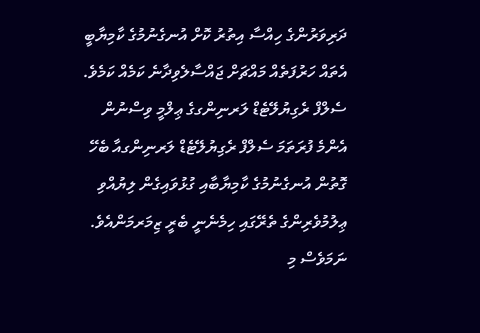ދަރިވަރުންގެ ހިއްސާ އިތުރު ކޮށް އުނގެނުމުގެ ކާމިޔާބީ އެތައް ހަރުފަތެއް މައްޗަށް ޖައްސާލެވިދާނެ ކަމެއް ކަމެވެ.
ސެލްފް ރެގިޔުލޭޓެޑް ލަރނިންގގެ ޢިލްމީ ވިސްނުން
އެންމެ ފުރަތަމަ ސެލްފް ރެގިޔުލޭޓެޑް ލަރނިންގއާ ބެހޭ ގޮތުން އުނގެނުމުގެ ކާމިޔާބާއި ގުޅުވައިގެން ލިޔުއްވި ޢިލުމުވެރިންގެ ތެރޭގައި ހިމެނެނީ ބެރީ ޒިމަރމަންއެވެ. ނަމަވެސް މި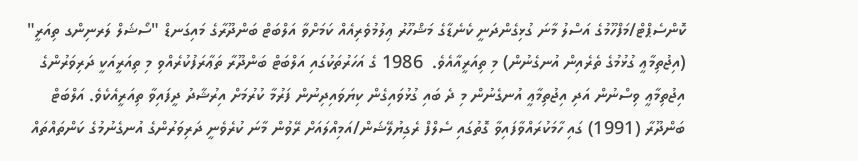ކޮންސެޕްޓް/މަފްހޫމުގެ އަސްލު މާނަ ގުޅިގެންދަނީ ކެނެޑާގެ މަޝްހޫރު ޢިލުމުވެރިއެއް ކަމަށްވާ އަލްބަޓް ބަންދޫރާގެ މައިގަނޑް "ސޯޝަލް ލަރނިންގ ތިއަރީ" (އިޖުތިމާޢީ ގުޅުމުގެ ތެރެއިން އުނގެނުން) މި ތިއަރީއާއެވެ.  1986 ގެ އަހަރުތަކުގައި އަލްބަޓް ބަންދޫރާ ތަޢާރަފުކުރެއްވި މި ތިއަރީއަކީ ދަރިވަރުންގެ އިޖުތިމާޢީ ވިސްނުން އަދި އިޖުތިމާޢީ އުނގެނުން މި ދެ ބައި ގުޅުވައިގެން ކިޔަވައިދިނުން ފަރުމާ ކުރުމަށް އިރުޝާދު ދީފައިވާ ތިއަރީއެކެވެ. އަލްބަޓް ބަންދޫރާ (1991) ގައި ހާމަކުރައްވާފައިވާ ގޮތުގައި ސެލްފް ރެގިޔުލޭޝަން/އަމިއްލައަށް ރޭވުން މާނަ ކުރެވެނީ ދަރިވަރުންގެ އުނގެނުމުގެ ކަންތައްތައް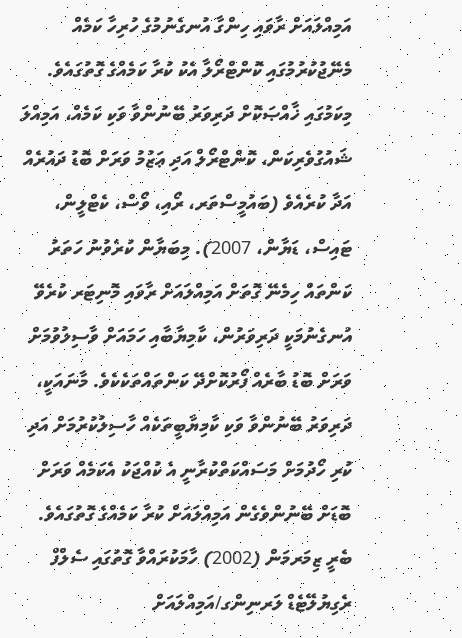އަމިއްލައަށް ރާވައި ހިންގާ އުނގެނުމުގެ ހުރިހާ ކަމެއް މެނޭޖުކުރުމުގައި ކޮންޓްރޯލާ އެކު ކުރާ ކަމެއްގެ ގޮތުގައެވެ. މިކަމުގައި ޚާއްޞަކޮށް ދަރިވަރު ބޭނުންވާ ވަކި ކަމެއް، އަމިއްލަ ޝައުގުވެރިކަން، ކޮންޓްރޯލް އަދި ޢަޒުމު ވަރަށް ބޮޑު ދައުރެއް އަދާ ކުރެއެވެ (ބައުމީސްތަރ، ރޯއި، ވޯސް، ކެޓްލީން، ޓައިސް، ޑަޔާން، 2007). މިބަޔާން ކުރެވުނު ހަތަރު ކަންތައް ހިމެނޭ ގޮތަށް އަމިއްލައަށް ރާވައި މޮނިޓަރ ކުރެވޭ އުނގެނުމަކީ ދަރިވަރުން، ކާމިޔާބާއި ހަމައަށް ވާސިލުވުމަށް ވަރަށް ބޮޑު ބާރެއް ފޯރުކޮށްދޭ ކަންތައްތަކެކެވެ. މާނައަކީ، ދަރިވަރު ބޭނުންވާ ވަކި ކާމިޔާބީތަކެއް ހާސިލުކުރުމަށް އަދި ކުރި ހޯދުމަށް މަސައްކަތްކުރާނީ އެ ކުއްޖަކު އެކަމެއް ވަރަށް ބޮޑަށް ބޭނުންވެގެން އަމިއްލައަށް ކުރާ ކަމެއްގެ ގޮތުގައެވެ.
ބެރީ ޒިމަރމަން (2002) ހާމަކުރައްވާ ގޮތުގައި ސެލްފް ރެގިޔުލޭޓެޑް ލަރނިންގ/އަމިއްލައަށް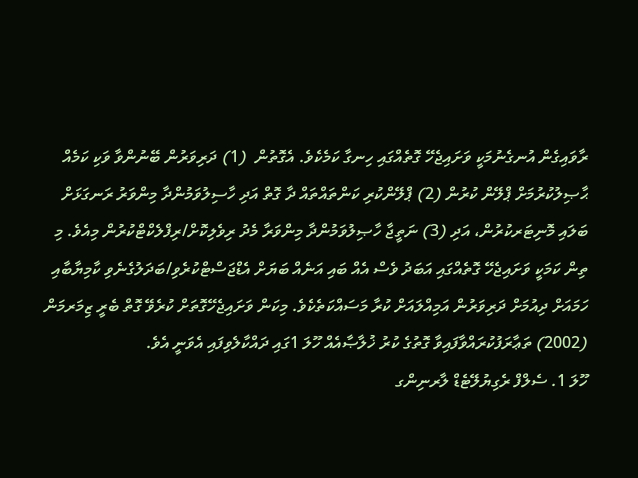ރާވައިގެން އުނގެނުމަކީ ވަށައިޖެހޭ ގޮތެއްގައި ހިނގާ ކަމެކެވެ. އެގޮތުން  (1) ދަރިވަރުން ބޭނުންވާ ވަކި ކަމެއް ޙާޞިލުކުރުމަށް ޕްލޭން ކުރުން (2) ޕްލޭންކުރި ކަންތައްތައް ދާ ގޮތް އަދި ހާސިލުވަމުންދާ މިންވަރު ރަނގަޅަށް ބަލައި މޮނިޓަރކުރުން، އަދި (3) ނަތީޖާ ހާޞިލުވަމުންދާ މިންވަރާ މެދު ރިވެލިކޮށް/ރިފްލެކްޓްކުރުން މިއެވެ. މި ތިން ކަމަކީ ވަށައިޖެހޭ ގޮތެއްގައި އަބަދު ވެސް އެއް ބައި އަނެއް ބަޔަށް އެޑްޖަސްޓްކުރެވި/ބަދަލުގެނެވި ކާމިޔާބާއި ހަމައަށް ދިއުމަށް ދަރިވަރުން އަމިއްލައަށް ކުރާ މަސައްކަތެކެވެ. މިކަން ވަށައިޖެހޭގޮތަށް ކުރެވޭ ގޮތް ބެރީ ޒިމަރމަން (2002) ތަޢާރަފުކުރައްވާފައިވާ ގޮތުގެ ކުރު ޚުލާޞާއެއް ހޫލަ 1ގައި ދައްކާލެވިފައި އެވަނީ އެވެ.
ހޫލަ 1. ސެލްފް ރެގިޔުލޭޓެޑް ލާރނިންގ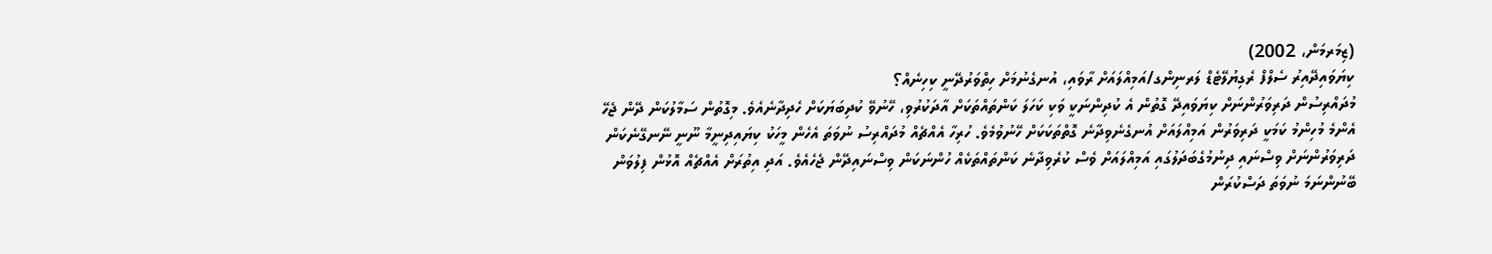(ޒިމަރމަން، 2002)
ކިޔަވައިދޭއިރު ސެލްފް ރެގިޔުލޭޓެޑް ލަރނިންގ/އަމިއްލައަށް ރާވައި، އުނގެނުމަށް ހިތްވަރުދޭނީ ކިހިނެއް؟
މުދައްރިސުން ދަރިވަރުންނަށް ކިޔަވައިދޭ ގޮތުން އެ ކުދިންނަކީ ވަކި ކަހަލަ ކަންތައްތަކަށް އާދަކުރުވި، ހޭނުވޭ ކުދިބަޔަކަށް ހެދިދާނެއެވެ. މިގޮތުން ސަމާލުކަން ދޭން ޖެހޭ އެންމެ މުހިންމު ކަމަކީ ދަރިވަރުން އަމިއްލައަށް އުނގެނެވިދާނެ ގޮތްތަކަކަށް ހޭނުވުމެވެ. ހުރިހާ އެއްޗެއް މުދައްރިސު ނުވަތަ އެހެން މީހަކު ކިޔައިދިނީމާ ނޫނީ ނޭނގޭނެކަން ދަރިވަރުންނަށް ވިސްނައި ދިނުމުގެބަދަލުގައި އަމިއްލައަށް ވެސް ކުރެވިދާނެ ކަންތައްތަކެއް ހުންނަކަން ވިސްނައިދޭން ޖެހެއެވެ. އަދި އިތުރަށް އެއްޗެއް އޮޅުން ފިލުވަން ބޭނުންނަމަ ނުވަތަ ދަސްކުރަން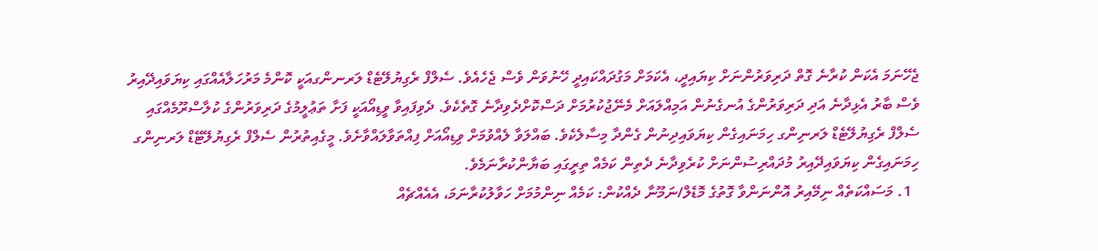ޖެހޭނަމަ އެކަން ކުރާނެ ގޮތް ދަރިވަރުންނަށް ކިޔައިދީ، އެކަމަށް މަގުދައްކައިދީ ހޭނުވަން ވެސް ޖެހެއެވެ. ސެލްފް ރެގިޔުލޭޓެޑް ލަރނންގއަކީ ކޮންމެ މަރުހަލާއެއްގައި ކިޔަވައިދޭއިރު ވެސް ބާރު އެޅިދާނެ އަދި ދަރިވަރުންގެ އުނގެނުން އަމިއްލައަށް މެނޭޖުކުރުމަށް ދަސްކޮށްދެވިދާނެ ގޮތެކެވެ. ދެވިފައިވާ ވީޑިއޯއަކީ ފަށާ ތަޢުލީމުގެ ދަރިވަރުންގެ ކުލާސްރޫމެއްގައި ސެލްފް ރެގިޔުލޭޓެޑް ލަރނިންގ ހިމަނައިގެން ކިޔަވައިދިނުން ގެންދާ މިސާލެކެވެ. ބައްލަވާ ލެއްވުމަށް ވިޑިއޯއަށް ފިއްތަވާލައްވާށެވެ. މީގެއިތުރުން ސެލްފް ރެގިޔުލޭޓޭޑް ލަރނިންގ ހިމަނައިގެން ކިޔަވައިދޭއިރު މުދައްރިސުންނަށް ކުރެވިދާނެ ދެތިން ކަމެއް ތިރީގައި ބަޔާންކުރާނަމެވެ.
  1. މަސައްކަތެއް ނިމޭއިރު އޮންނަންވާ ގޮތުގެ މޮޑެލް/ނަމޫނާ ދެއްކުން: ކަމެއް ނިންމުމަށް ހަވާލުކުރާނަމަ، އެއެއްޗެއް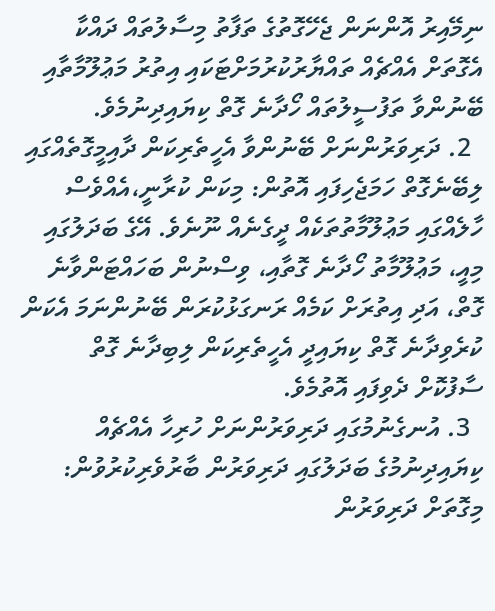ނިމޭއިރު އޮންނަން ޖެހޭގޮތުގެ ތަފާތު މިސާލުތައް ދައްކާ އެގޮތަށް އެއްޗެއް ތައްޔާރުކުރުމަށްޓަކައި އިތުރު މަޢުލޫމާތާއި ބޭނުންވާ ތަފުސީލުތައް ހޯދާނެ ގޮތް ކިޔައިދިނުމެވެ.
  2. ދަރިވަރުންނަށް ބޭނުންވާ އެހީތެރިކަން ދާއިމީގޮތެއްގައި ލިބޭނެގޮތް ހަމަޖެހިފައި އޮތުން: މިކަން ކުރާނީ،އެއްވެސް ހާލެއްގައި މަޢުލޫމާތުތަކެއް ދީގެނެއް ނޫނެވެ. އޭގެ ބަދަލުގައި މިއީ، މަޢުލޫމާތު ހޯދާނެ ގޮތާއި، ވިސްނުން ބަހައްޓަންވާނެ ގޮތް، އަދި އިތުރަށް ކަމެއް ރަނގަޅުކުރަން ބޭނުންނަމަ އެކަން ކުރެވިދާނެ ގޮތް ކިޔައިދީ އެހީތެރިކަން ލިބިދާނެ ގޮތް ސާފުކޮށް ދެވިފައި އޮތުމެވެ.
  3. އުނގެނުމުގައި ދަރިވަރުންނަށް ހުރިހާ އެއްޗެއް ކިޔައިދިނުމުގެ ބަދަލުގައި ދަރިވަރުން ބާރުވެރިކުރުވުން: މިގޮތަށް ދަރިވަރުން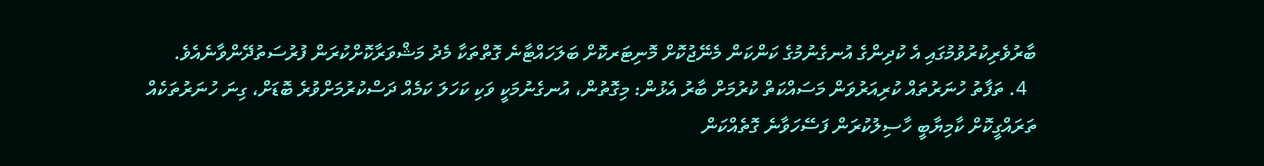ބާރުވެރިކުރުވުމުގައި އެ ކުދިންގެ އުނގެނުމުގެ ކަންކަން މެނޭޖުކޮށް މޮނިޓަރކޮށް ބަލަހައްޓާނެ ގޮތްތަކާ މެދު މަޝްވަރާކޮށްކުރަން ފުރުސަތުދޭންވާނެއެވެ.
  4. ތަފާތު ހުނަރުތައް ކުރިއަރުވަން މަސައްކަތް ކުރުމަށް ބާރު އެޅުން: މިގޮތުން، އުނގެނުމަކީ ވަކި ކަހަލަ ކަމެއް ދަސްކުރުމަށްވުރެ ބޮޑަށް، ގިނަ ހުނަރުތަކެއް ތަރައްގީކޮށް ކާމިޔާބީ ހާސިލުކުރަން ފަސޭހަވާނެ ގޮތެއްކަން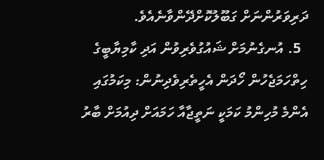ދަރިވަރުންނަށް ގަބޫލުކޮށްދޭންވާނެއެވެ.
  5. އުނގެނުމަށް ޝައުގުވެރިވުން އަދި ކާމިޔާބީގެ ހިތްހަމަޖެހުން ހޯދަން އެހީތެރިވެދިނުން: މިކަމުގައި އެންމެ މުހިންމު ކަމަކީ ނަތީޖާއާ ހަމައަށް ދިއުމަށް ބާރު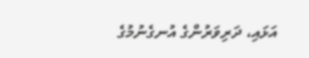އަޅައި، ދަރިވަރުންގެ އުނގެނުމުގެ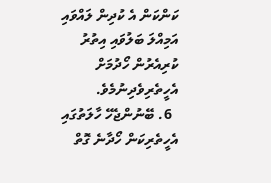ކަންކަން އެ ކުދިން ލައްވައި އަމިއްލަ ބަލުވައި އިތުރު ކުރިއެރުން ހޯދުމަށް އެހީތެރިވެދިނުމެވެ.
  6. ބޭނުންޖެހޭ ހާލަތުގައި އެހީތެރިކަން ހޯދާނެ ގޮތް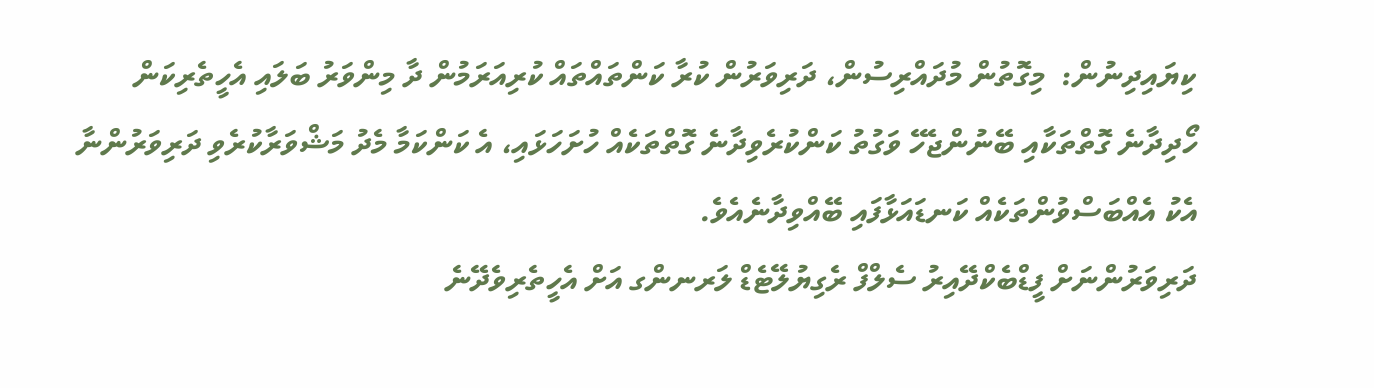ކިޔައިދިނުން:  މިގޮތުން މުދައްރިސުން، ދަރިވަރުން ކުރާ ކަންތައްތައް ކުރިއަރަމުން ދާ މިންވަރު ބަލައި އެހީތެރިކަން ހޯދިދާނެ ގޮތްތަކާއި ބޭނުންޖެހޭ ވަގުތު ކަންކުރެވިދާނެ ގޮތްތަކެއް ހުށަހަޅައި، އެ ކަންކަމާ މެދު މަޝްވަރާކުރެވި ދަރިވަރުންނާ އެކު އެއްބަސްވުންތަކެއް ކަނޑައަޅާފައި ބޭއްވިދާނެއެވެ.
ދަރިވަރުންނަށް ފީޑްބެކްދޭއިރު ސެލްފް ރެގިޔުލޭޓެޑް ލަރނންގ އަށް އެހީތެރިވެދޭނެ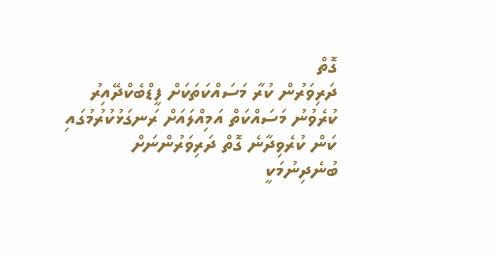ގޮތް
ދަރިވަރުން ކުރާ މަސައްކަތަކަށް ފީޑްބެކްދޭއިރު ކުރެވުނު މަސައްކަތް އަމިއްލައަށް ރަނގަޅުކުރުމުގައި ކަން ކުރެވިދާނެ ގޮތް ދަރިވަރުންނަށް ބުނެދިނުމަކީ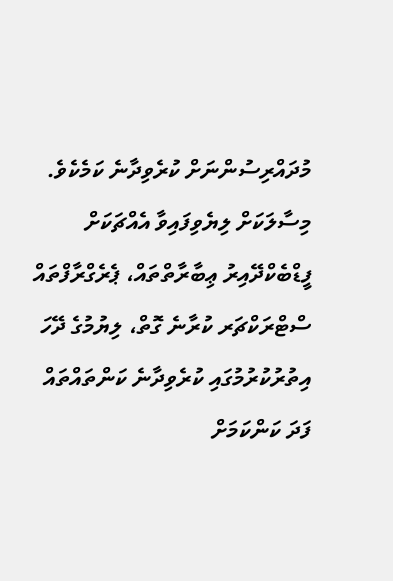މުދައްރިސުންނަށް ކުރެވިދާނެ ކަމެކެވެ. މިސާލަކަށް ލިޔެވިފައިވާ އެއްޗަކަށް ފީޑްބެކްދޭއިރު ޢިބާރާތްތައް، ޕެރެގްރާފްތައް ސްޓްރަކްޗަރ ކުރާނެ ގޮތް، ލިޔުމުގެ ދޭހަ އިތުރުކުރުމުގައި ކުރެވިދާނެ ކަންތައްތައް ފަދަ ކަންކަމަށް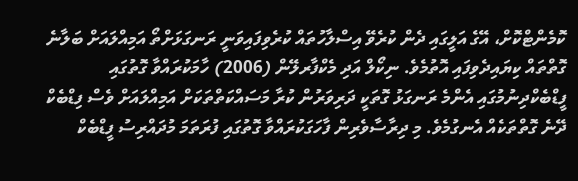ކޮމެންޓްކޮށް، އޭގެ އަލީގައި ދެން ކުރެވޭ އިސްލާހުތައް ކުރެވިފައިވަނީ ރަނގަޅަށްތޯ އަމިއްލައަށް ބަލާނެ ގޮތްތައް ކިޔައިދެވިފައި އޮތުމެވެ. ނިކޯލް އަދި މެކްފާރލޭން (2006) ހާމަކުރައްވާ ގޮތުގައި ފީޑްބެކްދިނުމުގައި އެންމެ ރަނގަޅު ގޮތަކީ ދަރިވަރުން ކުރާ މަސައްކަތްތަކަށް އަމިއްލައަށް ވެސް ފިޑްބެކް ދޭނެ ގޮތްތަކެއް އެނގުމެވެ. މި ދިރާސާވެރިން ފާހަގަކުރައްވާ ގޮތުގައި ފުރަތަމަ މުދައްރިސު ފީޑްބެކް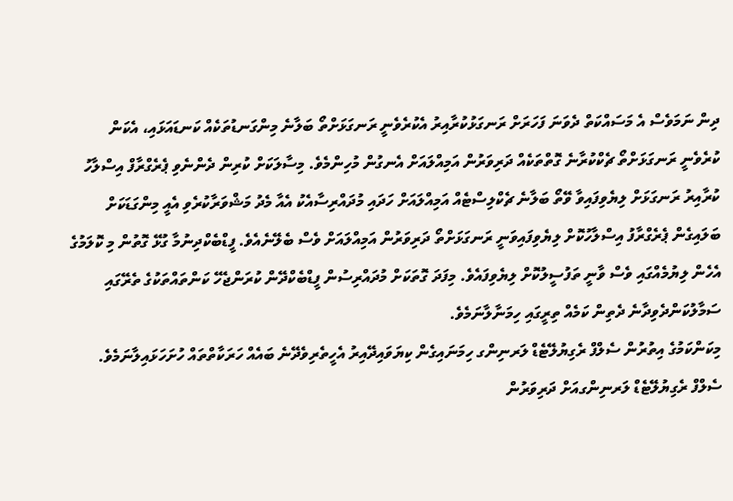ދިން ނަމަވެސް އެ މަސައްކަތް ދެވަނަ ފަހަރަށް ރަނގަޅުކުރާއިރު އެކުރެވެނީ ރަނގަޅަށްތޯ ބަލާނެ މިންގަނޑުތަކެއް ކަނޑައަޅައި، އެކަން ކުރެވެނީ ރަނގަޅަށްތޯ ޗެކްކުރާނެ ގޮތްތަކެއް ދަރިވަރުން އަމިއްލައަށް އެނގުން މުހިންމެވެ. މިސާލަކަށް ކުރިން ދެންނެވި ޕެރެގްރާފް އިސްލާހު ކުރާއިރު ރަނގަޅަށް ލިޔެވިފައިވާ ވޭތޯ ބަލާނެ ޗެކްލިސްޓެއް އަމިއްލައަށް ހަދައި މުދައްރިސާއެކު އެއާ މެދު މަޝްވަރާކުރެވި އެއީ މިންގަޑަކަށް ބަލައިގެން ޕެރެގްރާފު އިސްލާހުކޮށް ލިޔެވިފައިވަނީ ރަނގަޅަށްތޯ ދަރިވަރުން އަމިއްލައަށް ވެސް ބެލޭނެއެވެ. ފީޑްބެކްދިނުމާ ގުޅޭ ގޮތުން މި ކޮލަމުގެ އެހެން ލިޔުމެއްގައި ވެސް ވާނީ ތަފުސީލުކޮށް ލިޔެވިފައެވެ. މިފަދަ ގޮތަކަށް މުދައްރިސުން ފީޑްބެކްދޭން ކުރަންޖެހޭ ކަންތައްތަކުގެ ތެރޭގައި ސަމާލުކަންދެވިދާނެ ދެތިން ކަމެއް ތިރީގައި ހިމަނާލާނަމެވެ.
މިކަންކަމުގެ އިތުރުން ސެލްފް ރެގިޔުލޭޓެޑް ލަރނިންގ ހިމަނައިގެން ކިޔަވައިދޭއިރު އެހީތެރިވެދޭނެ ބައެއް ހަރަކާތްތައް ހުށަހަޅައިލާނަމެވެ.
ސެލްފް ރެގިޔުލޭޓެޑް ލަރނިންގއަށް ދަރިވަރުން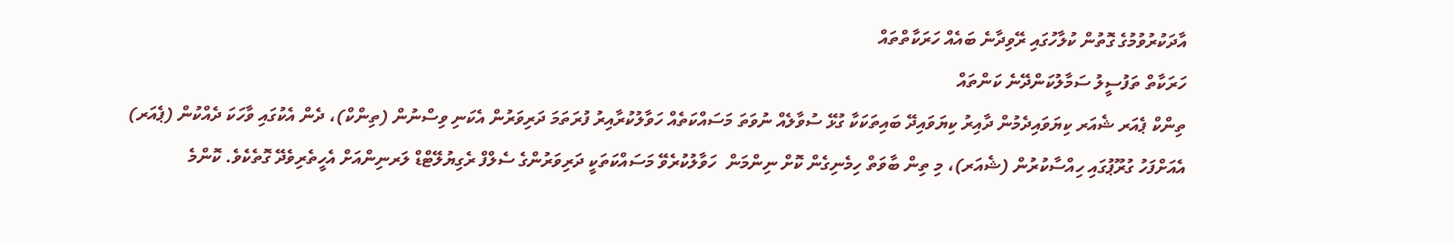އާދަކުރުވުމުގެ ގޮތުން ކުލާހުގައި ރޭވިދާނެ ބައެއް ހަރަކާތްތައް
ހަރަކާތް ތަފުސީލު ސަމާލުކަންދޭނެ ކަންތައް
ތިންކް ޕެއަރ ޝެއަރ ކިޔަވައިދެމުން ދާއިރު ކިޔަވައިދޭ ބައިތަކަކާ ގުޅޭ ސުވާލެއް ނުވަތަ މަސައްކަތެއް ހަވާލުކުރާއިރު ފުރަތަމަ ދަރިވަރުން އެކަނި ވިސްނުން (ތިންކް)، ދެން އެކުގައި ވާހަކަ ދެއްކުން (ޕެއަރ) އެއަށްފަހު ގުރޫޕުގައި ހިއްސާކުރުން (ޝެއަރ)، މި ތިން ބާވަތް ހިމެނިގެން ކޮށް ނިންމަން  ހަވާލުކުރެވޭ މަސައްކަތަކީ ދަރިވަރުންގެ ސެލްފް ރެގިޔުލޭޓްޑް ލަރނިންއަށް އެހީތެރިވެދޭ ގޮތެކެވެ. ކޮންމެ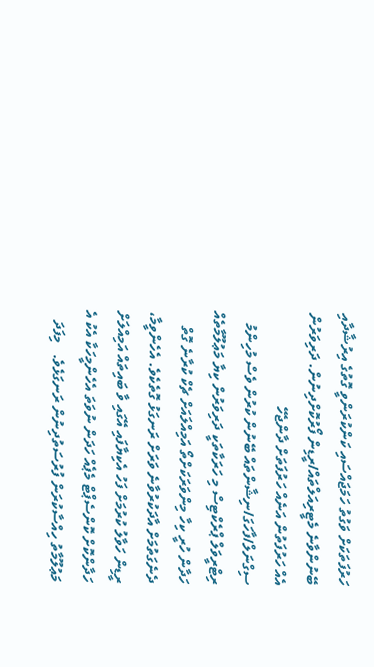ހަރުފަތަކަށް ވަގުތު ހަމަޖައްސައި ކަންކުރަންވީ ގޮތުގެ އިރުޝާދާއި ބޭނުންވާނެ މެޓީރިއަލްތައް/ރީޑިން ފޯރުކޮށްދިނުން. ދަރިވަރުން އެއް ހަރުފަތުން އަނެއް ހަރުފަތަށް ދާންޖެހޭ ސިގްނަލް/ފާހަގަ/ނިޝާންތައް ބޭނުން ކުރުން ވެސް މުހިންމު
ރިޓްރީވަލް ޕްރެކްޓިސް މި ހަރަކާތަކީ ދަރިވަރުން ކިޔާ މަޢުލޫމާތެއް ހަދާން ހުރީ ކިހާ މިންވަރަކަށްތޯ އަމިއްލައަށް ޗެކް ކުރާނެ ގޮތް ދެނެގަތުމަށް އާދަކުރުވާނެ ވަރަށް ރަނގަޅު ގޮތެކެވެ. އެހެންވީމާ، ރީޑިން ހަވާލު ކުރުމަށް ފަހު އެކިޔާފައި އޭގައި ވާ ބައިތައް އަމިއްލަށް ހަދާންކޮށް ކޮންސެޕްޓް މެޕެއް ހަދަން ނުވަތަ އެހެންމީހަކާ އެކު އެ މަޢުލޫމާތު ހިއްސާކުރަން ފުރުސަތުދިނުން ރަނގަޅެވެ.   މިފަދަ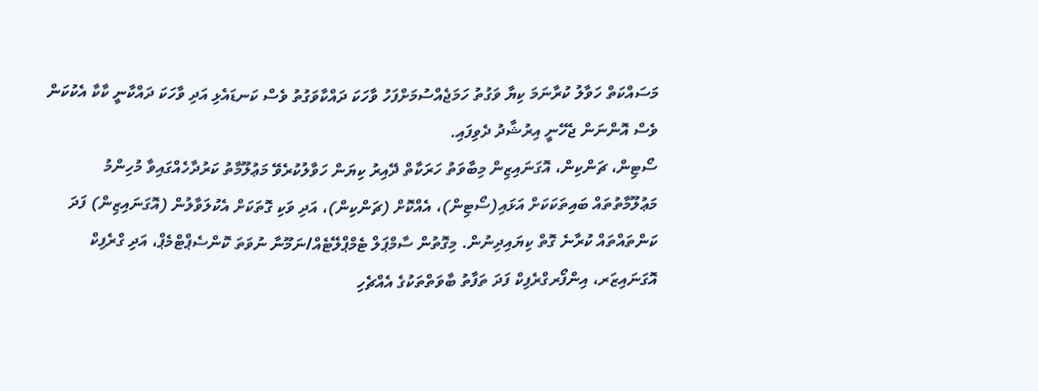މަސައްކަތް ހަވާލު ކުރާނަމަ ކިޔާ ވަގުތު ހަމަޖެއްސުމަށްފަހު ވާހަކަ ދައްކާވަގުތު ވެސް ކަނޑައެޅި އަދި ވާހަކަ ދައްކާނީ ކާކާ އެކުކަން ވެސް އޮންނަން ޖެހޭނީ އިރުޝާދު ދެވިފައި.
ސޯޓިން، ޗަންކިން، އޮގަނައިޒިން މިބާވަތު ހަރަކާތް ދޭއިރު ކިޔަން ހަވާލުކުރެވޭ މަޢުލޫމާތު ކަރުދާހެއްގައިވާ މުހިންމު މަޢުލޫމާތުތައް ބައިތަކަކަށް އަޅައި(ސޯޓިން)، އެއްކޮށް (ޗަންކިން)، އަދި ވަކި ގޮތަކަށް އެކުލަވާލުން (އޮގަނައިޒިން) ފަދަ ކަންތައްތައް ކުރާނެ ގޮތް ކިޔައިދިނުން. މިގޮތުން ސާމްޕަލް ޓެމްޕްލޭޓެއް/ނަމޫނާ ނުވަތަ ކޮންސެޕްޓްމެޕް، އަދި ގްރެފިކް އޮގަނައިޒަރ، އިންފޯރގްރެފިކް ފަދަ ތަފާތު ބާވަތްތަކުގެ އެއްޗެހި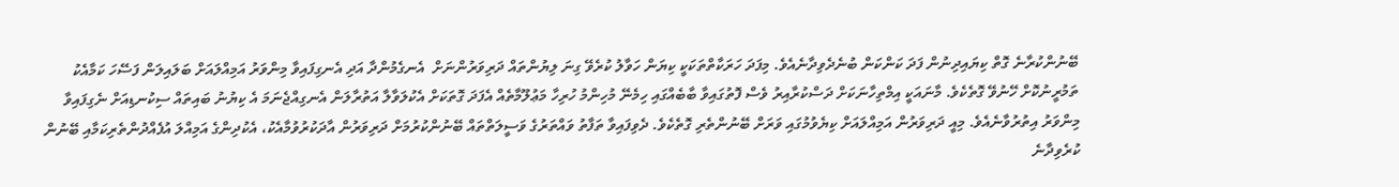ބޭނުންކުރާނެ ގޮތް ކިޔައިދިނުން ފަދަ ކަންކަން ބުނެދެވިދާނެއެވެ. މިފަދަ ހަރަކާތްތަކަކީ ކިޔަން ހަވާލު ކުރެވޭ ގިނަ ލިޔުންތައް ދަރިވަރުންނަށް  އެނގެމުންދާ އަދި އެނގިފައިވާ މިންވަރު އަމިއްލައަށް ބަލައިލަން ފަސޭހަ ކަމާއެކު ތަމުރީނުކޮށް ހޭނުވޭ ގޮތެކެވެ. މާނައަކީ އިމްތިހާނަކަށް ދަސްކުރާއިރު ވެސް ފޮތުގައިވާ ބާބެއްގައި ހިމެނޭ މުހިންމު ހުރިހާ މަޢުލޫމާތެއް އެފަދަ ގޮތަކަށް އެކުލަވާލާ އަތުރާލަން އެނގިއްޖެނަމަ އެ ކިޔުނު ބައިތައް ސިކުނޑިއަށް ނެގިފައިވާ މިންވަރު އިތުރުވާނެއެވެ. މިއީ ދަރިވަރުން އަމިއްލައަށް ކިޔެވުމުގައި ވަރަށް ބޭނުންތެރި ގޮތެކެވެ. ދެވިފައިވާ ތަފާތު ވައްތަރުގެ ވަސީލަތްތައް ބޭނުންކުރުމަށް ދަރިވަރުން އާދަކުރުވުމާއެކު، އެކުދިންގެ އަމިއްލަ އުފެއްދުންތެރިކަމާއި ބޭނުން ކުރެވިދާނެ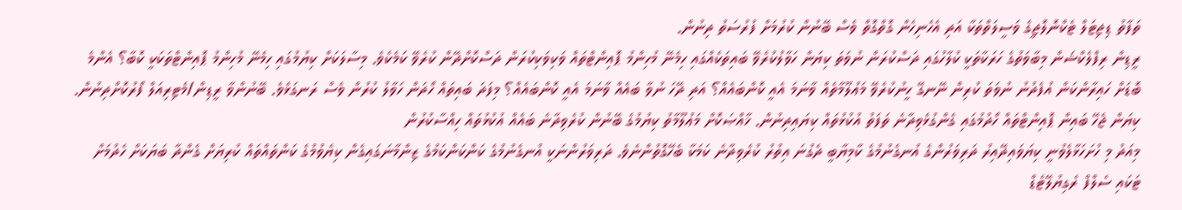ތަފާތު ޑިޖިޓަލް ޓެކްނޮލޮޖީގެ ވަސީލަތްތަކާ އަދި އެހެނިހެން ގޮތްގޮތް ވެސް ބޭނުން ކުރުމަށް ފުރުސަތު ދިނުން.
ރީޑިން ރިފްލެކްޝަން މިބާވަތުގެ ހަރަކާތަކީ ކުލާހުގައި ދަސްކުރަން ނުވަތަ ކިޔަން ހަވާލުކުރެވޭ ބައިތަކެއްގައި ހިމެނޭ މުހިންމު ޕޮއިންޓްތައް ވަކިވަކިކުރަން ދަސްކޮށްދޭން ކުރެވޭ ކަމެކެވެ. މިސާލަކަށް ކިޔުމުގައި ހިމެނޭ މުހިންމު ޕޮއިންޓްތަކަކީ ކޮބާ؟ އެންމެ ބޮޑަށް ހައިރާންކަން އުފެދުނު ނުވަތަ ކުރިން ނޭނގޭ ހީނުކުރެވޭ މަޢުލޫމާތެއް ވާނަމަ އެއީ ކޮންބައެއް؟ އަދި ދޭހަ ނުވާ ބައެއް ވާނަމަ އެއީ ކޮންބައެއް؟ މިފަދަ ބައިތައް ހޯދަން ހަވާލު ކުރުން ވެސް ރަނގަޅެވެ. ބޭނުންވާ ރީޑިން/މެޓިރިއަލް ފޯރުކޮށްދިނުން. ކިޔަން ޖެހޭ ބައިން ޕޮއިންޓްތައް ހޯދުމުގައި ގެންގުޅެވިދާނެ ތަފަތު އުކުޅުތައް ކިޔައިދިނުން. ޚާއްޞަކޮށް މަޢުލޫމާތު ކިޔުމުގެ ބޭނުން ކުރެވިދާނެ ބައެއް އުކުޅުތައް ހިއްސާކުރުން
މިއަދު މި ހުށަހަޅާލެވުނީ ކިޔަވައިދޭއިރު ދަރިވަރުންގެ އުނގެނުމުގެ ކާމިޔާބީ ދެގުނަ އިތުރު ކުރެވިދާނެ ކަމަކާ ބެހޭގޮތުންނެވެ. ދަރިވަރުންނަކީ އުނގެނުމުގެ ކަންކަންކަމުގެ ޒިންމާނަގައިގެން ކިޔެވުމުގެ ކަންތައްތައް ކުރިޔަށް ގެންދާ ބަޔަކަށް ހެދުމަށް ޓަކައި ސެލްފް ރެގިޔުލޭޓެޑް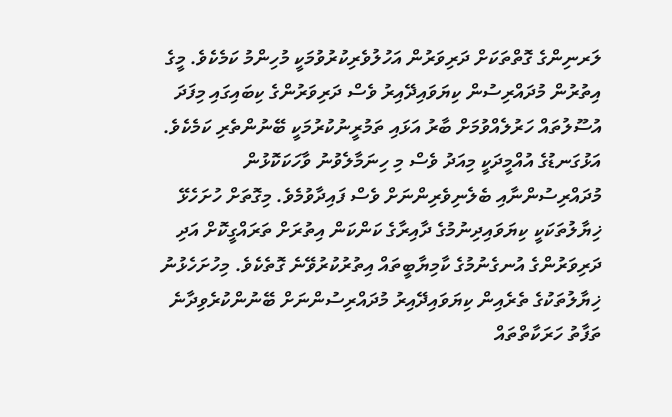ލަރނިންގެ ގޮތްތަކަށް ދަރިވަރުން އަހުލުވެރިކުރުވުމަކީ މުހިންމު ކަމެކެވެ. މީގެ އިތުރުން މުދައްރިސުން ކިޔަވައިދޭއިރު ވެސް ދަރިވަރުންގެ ކިބައިގައި މިފަދަ އުސޫލުތައް ހަރުލެއްވުމަށް ބާރު އަޅައި ތަމުރީނުކުރުމަކީ ބޭނުންތެރި ކަމެކެވެ.
އަޅުގަނޑުގެ އުއްމީދަކީ މިއަދު ވެސް މި ހިނަމާލެވުނު ވާހަކަކޮޅުން މުދައްރިސުންނާއި ބެލެނިވެރިންނަށް ވެސް ފައިދާވުމެވެ. މިގޮތަށް ހުށަހެޅޭ ޚިޔާލުތަކަކީ ކިޔަވައިދިނުމުގެ ދާއިރާގެ ކަންކަން އިތުރަށް ތަރައްގީކޮށް އަދި ދަރިވަރުންގެ އުނގެނުމުގެ ކާމިޔާބީތައް އިތުރުކުރުވޭނެ ގޮތެކެވެ. މިހުށަހެޅުނު ޚިޔާލުތަކުގެ ތެރެއިން ކިޔަވައިދޭއިރު މުދައްރިސުންނަށް ބޭނުންކުރެވިދާނެ ތަފާތު ހަރަކާތްތައް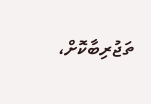ތަޖުރިބާކޮށް،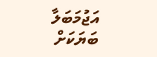އަޖުމަބަލާ ބަޔަކަށް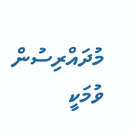މުދައްރިސުން ވުމަކީ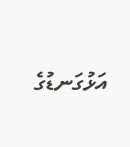އަޅުގަނޑުގެ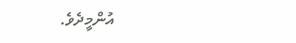އުންމީދެވެ.